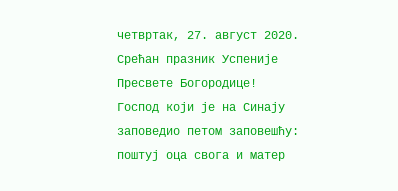четвртак, 27. август 2020.
Срећан празник Успеније Пресвете Богородице!
Господ који је на Синају заповедио петом заповешћу: поштуј оца свога и матер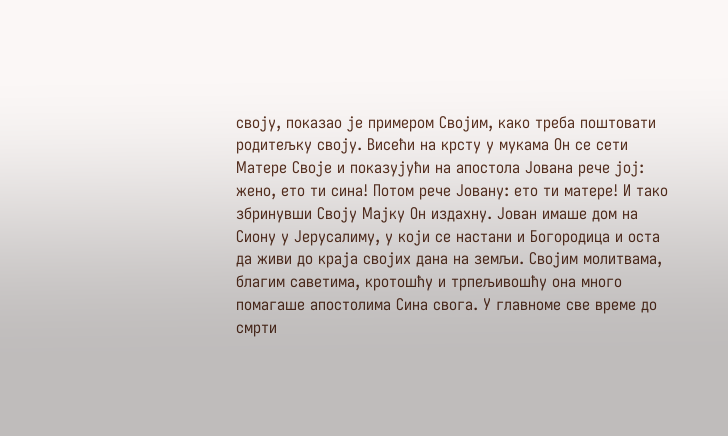своју, показао је примером Својим, како треба поштовати родитељку своју. Висећи на крсту у мукама Он се сети Матере Своје и показујући на апостола Јована рече јој: жено, ето ти сина! Потом рече Јовану: ето ти матере! И тако збринувши Своју Мајку Он издахну. Јован имаше дом на Сиону у Јерусалиму, у који се настани и Богородица и оста да живи до краја својих дана на земљи. Својим молитвама, благим саветима, кротошћу и трпељивошћу она много помагаше апостолима Сина свога. У главноме све време до смрти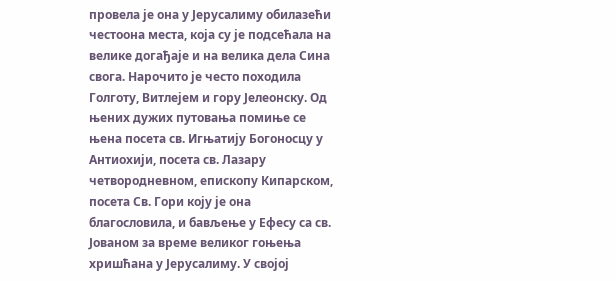провела је она у Јерусалиму обилазећи честоона места, која су је подсећала на велике догађаје и на велика дела Сина свога. Нарочито је често походила Голготу, Витлејем и гору Јелеонску. Од њених дужих путовања помиње се њена посета св. Игњатију Богоносцу у Антиохији, посета св. Лазару четвородневном, епископу Кипарском, посета Св. Гори коју је она благословила, и бављење у Ефесу са св. Јованом за време великог гоњења хришћана у Јерусалиму. У својој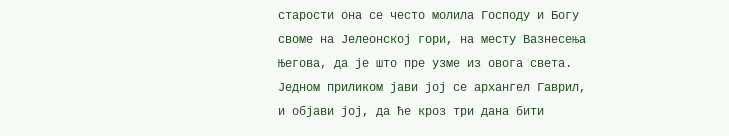старости она се често молила Господу и Богу своме на Јелеонској гори, на месту Вазнесења Његова, да је што пре узме из овога света. Једном приликом јави јој се архангел Гаврил, и објави јој, да ће кроз три дана бити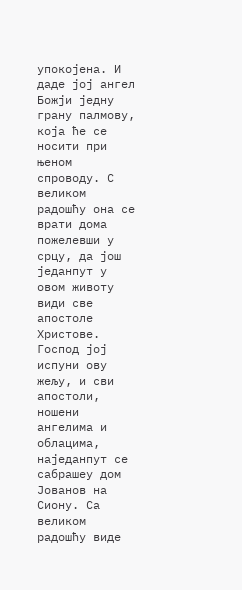упокојена. И даде јој ангел Божји једну грану палмову, која ће се носити при њеном спроводу. С великом радошћу она се врати дома пожелевши у срцу, да још једанпут у овом животу види све апостоле Христове. Господ јој испуни ову жељу, и сви апостоли, ношени ангелима и облацима, наједанпут се сабрашеу дом Јованов на Сиону. Са великом радошћу виде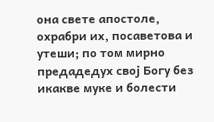она свете апостоле, охрабри их, посаветова и утеши; по том мирно предадедух свој Богу без икакве муке и болести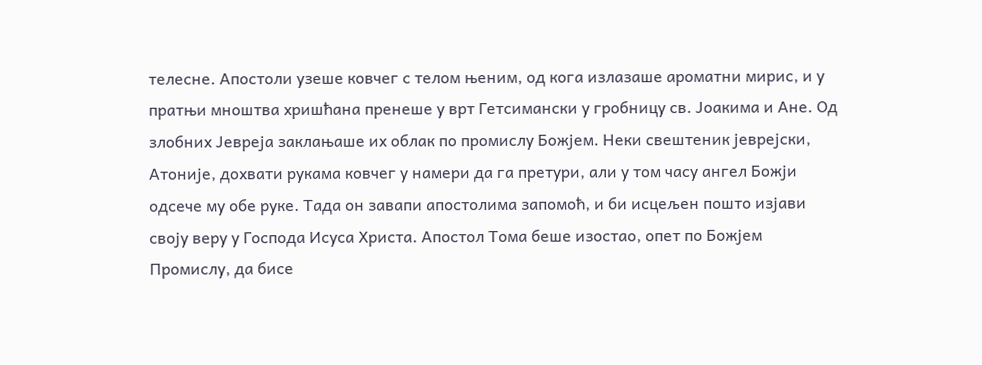телесне. Апостоли узеше ковчег с телом њеним, од кога излазаше ароматни мирис, и у пратњи мноштва хришћана пренеше у врт Гетсимански у гробницу св. Јоакима и Ане. Од злобних Јевреја заклањаше их облак по промислу Божјем. Неки свештеник јеврејски, Атоније, дохвати рукама ковчег у намери да га претури, али у том часу ангел Божји одсече му обе руке. Тада он завапи апостолима запомоћ, и би исцељен пошто изјави своју веру у Господа Исуса Христа. Апостол Тома беше изостао, опет по Божјем Промислу, да бисе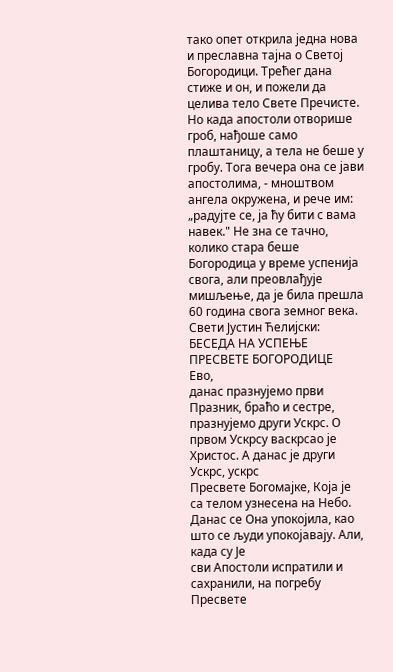тако опет открила једна нова и преславна тајна о Светој Богородици. Трећег дана стиже и он, и пожели да целива тело Свете Пречисте. Но када апостоли отворише гроб, нађоше само плаштаницу, а тела не беше у гробу. Тога вечера она се јави апостолима, - мноштвом ангела окружена, и рече им: „радујте се, ја ћу бити с вама навек." Не зна се тачно, колико стара беше Богородица у време успенија свога, али преовлађује мишљење, да је била прешла 60 година свога земног века.
Свети Јустин Ћелијски: БЕСЕДА НА УСПЕЊЕ ПРЕСВЕТЕ БОГОРОДИЦЕ
Ево,
данас празнујемо први Празник, браћо и сестре, празнујемо други Ускрс. О
првом Ускрсу васкрсао је Христос. А данас је други Ускрс, ускрс
Пресвете Богомајке, Која је са телом узнесена на Небо.
Данас се Она упокојила, као што се људи упокојавају. Али, када су Је
сви Апостоли испратили и сахранили, на погребу Пресвете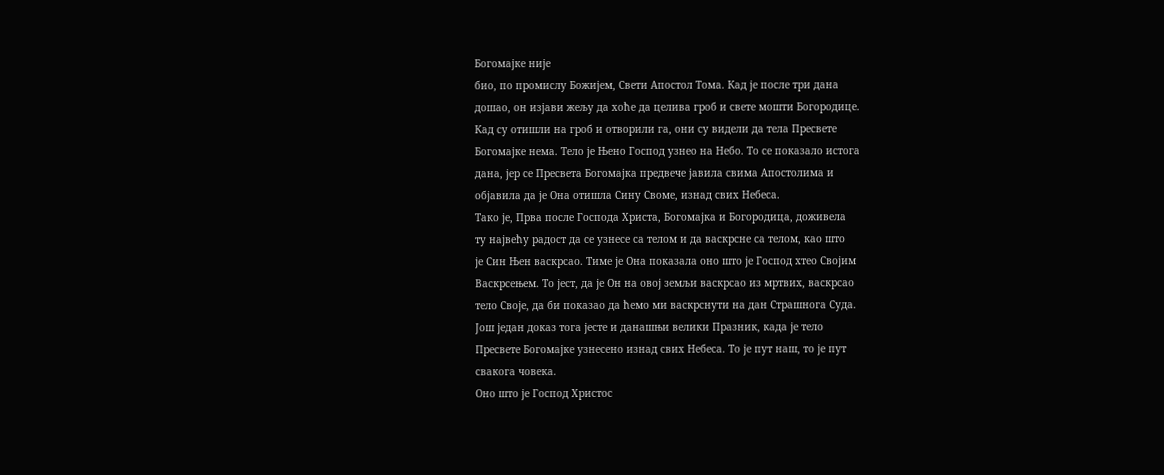Богомајке није
био, по промислу Божијем, Свети Апостол Тома. Кад је после три дана
дошао, он изјави жељу да хоће да целива гроб и свете мошти Богородице.
Кад су отишли на гроб и отворили га, они су видели да тела Пресвете
Богомајке нема. Тело је Њено Господ узнео на Небо. То се показало истога
дана, јер се Пресвета Богомајка предвече јавила свима Апостолима и
објавила да је Она отишла Сину Своме, изнад свих Небеса.
Тако је, Прва после Господа Христа, Богомајка и Богородица, доживела
ту највећу радост да се узнесе са телом и да васкрсне са телом, као што
је Син Њен васкрсао. Тиме је Она показала оно што је Господ хтео Својим
Васкрсењем. То јест, да је Он на овој земљи васкрсао из мртвих, васкрсао
тело Своје, да би показао да ћемо ми васкрснути на дан Страшнога Суда.
Још један доказ тога јесте и данашњи велики Празник, када је тело
Пресвете Богомајке узнесено изнад свих Небеса. То је пут наш, то је пут
свакога човека.
Оно што је Господ Христос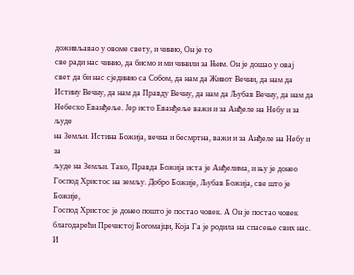доживљавао у овоме свету, и чинио, Он је то
све ради нас чинио, да бисмо и ми чинили за Њим. Он је дошао у овај
свет да би нас сјединио са Собом, да нам да Живот Вечни, да нам да
Истину Вечну, да нам да Правду Вечну, да нам да Љубав Вечну, да нам да
Небеско Еванђеље. Јер исто Еванђеље важи и за Анђеле на Небу и за људе
на Земљи. Истина Божија, вечна и бесмртна, важи и за Анђеле на Небу и за
људе на Земљи. Тако, Правда Божија иста је Анђелима, и њу је донео
Господ Христос на земљу. Добро Божије, Љубав Божија, све што је Божије,
Господ Христос је донео пошто је постао човек. А Он је постао човек
благодарећи Пречистој Богомајци, Која Га је родила на спасење свих нас. И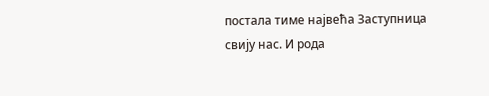постала тиме највећа Заступница свију нас. И рода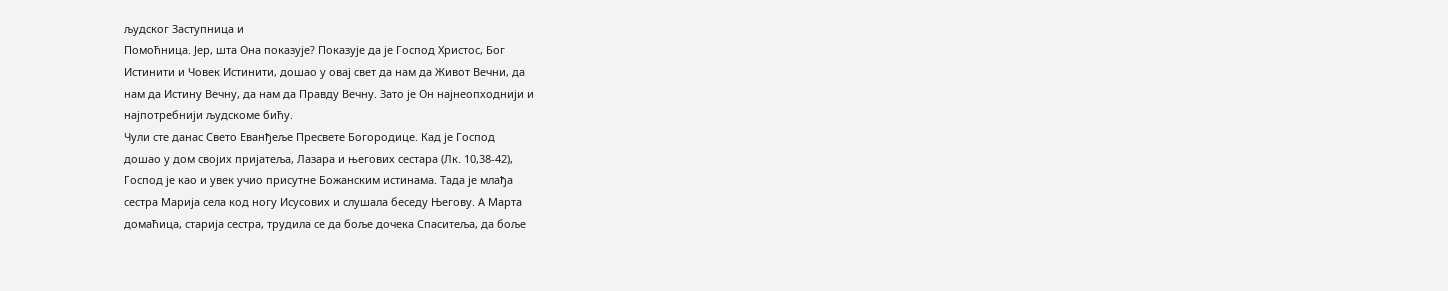људског Заступница и
Помоћница. Јер, шта Она показује? Показује да је Господ Христос, Бог
Истинити и Човек Истинити, дошао у овај свет да нам да Живот Вечни, да
нам да Истину Вечну, да нам да Правду Вечну. Зато је Он најнеопходнији и
најпотребнији људскоме бићу.
Чули сте данас Свето Еванђеље Пресвете Богородице. Кад је Господ
дошао у дом својих пријатеља, Лазара и његових сестара (Лк. 10,38-42),
Господ је као и увек учио присутне Божанским истинама. Тада је млађа
сестра Марија села код ногу Исусових и слушала беседу Његову. А Марта
домаћица, старија сестра, трудила се да боље дочека Спаситеља, да боље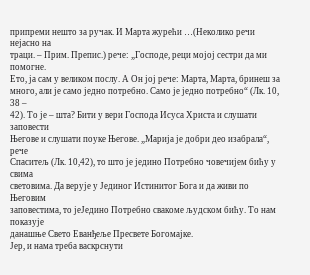припреми нешто за ручак. И Марта журећи …(Неколико речи нејасно на
траци. – Прим. Препис.) рече: „Господе, реци мојој сестри да ми помогне.
Ето, ја сам у великом послу. А Он јој рече: Марта, Марта, бринеш за
много, али је само једно потребно. Само је једно потребно“ (Лк. 10, 38 –
42). То је – шта? Бити у вери Господа Исуса Христа и слушати заповести
Његове и слушати поуке Његове. „Марија је добри део изабрала“, рече
Спаситељ (Лк. 10,42), то што је једино Потребно човечијем бићу у свима
световима. Да верује у Јединог Истинитог Бога и да живи по Његовим
заповестима, то јеЈедино Потребно свакоме људском бићу. То нам показује
данашње Свето Еванђеље Пресвете Богомајке.
Јер, и нама треба васкрснути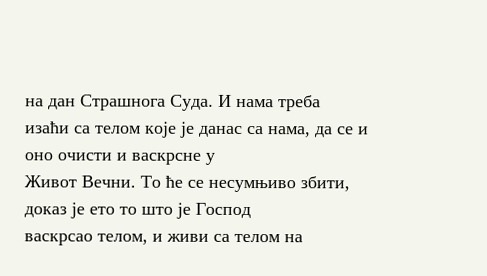на дан Страшнога Суда. И нама треба
изаћи са телом које је данас са нама, да се и оно очисти и васкрсне у
Живот Вечни. То ће се несумњиво збити, доказ је ето то што је Господ
васкрсао телом, и живи са телом на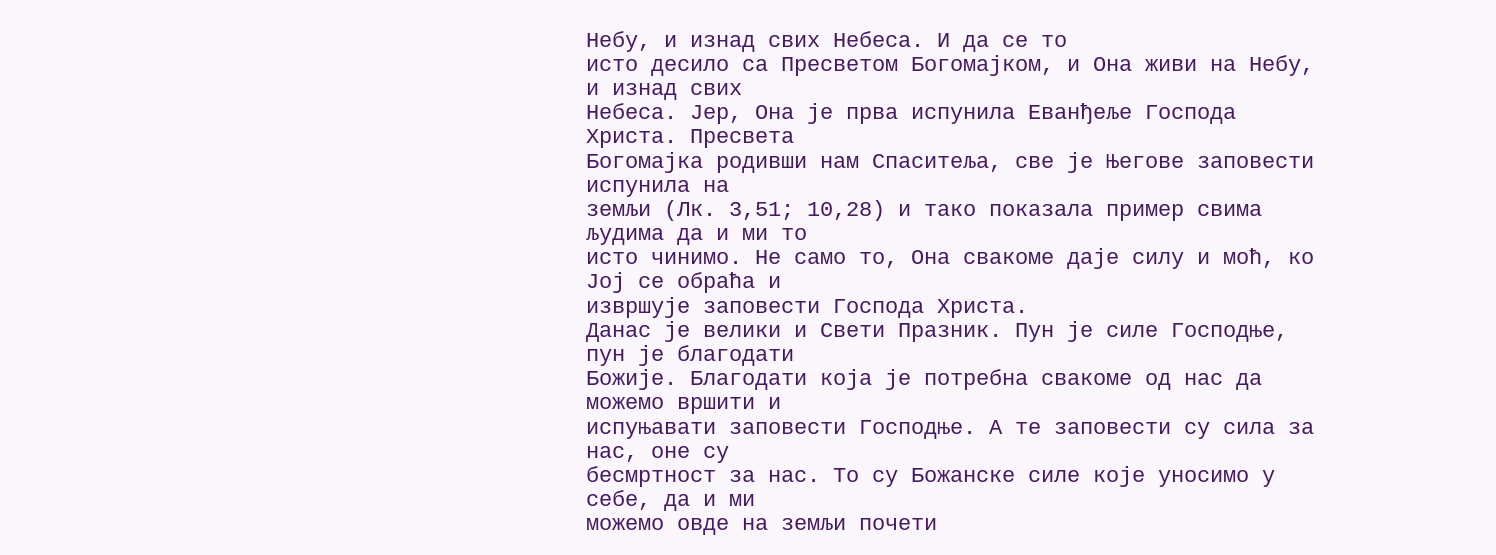Небу, и изнад свих Небеса. И да се то
исто десило са Пресветом Богомајком, и Она живи на Небу, и изнад свих
Небеса. Јер, Она је прва испунила Еванђеље Господа Христа. Пресвета
Богомајка родивши нам Спаситеља, све је Његове заповести испунила на
земљи (Лк. 3,51; 10,28) и тако показала пример свима људима да и ми то
исто чинимо. Не само то, Она свакоме даје силу и моћ, ко Јој се обраћа и
извршује заповести Господа Христа.
Данас је велики и Свети Празник. Пун је силе Господње, пун је благодати
Божије. Благодати која је потребна свакоме од нас да можемо вршити и
испуњавати заповести Господње. А те заповести су сила за нас, оне су
бесмртност за нас. То су Божанске силе које уносимо у себе, да и ми
можемо овде на земљи почети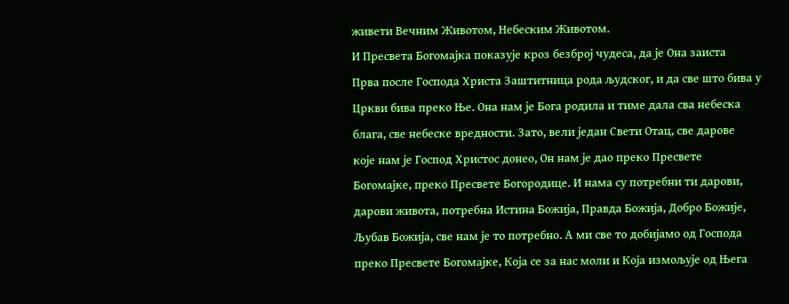живети Вечним Животом, Небеским Животом.
И Пресвета Богомајка показује кроз безброј чудеса, да је Она заиста
Прва после Господа Христа Заштитница рода људског, и да све што бива у
Цркви бива преко Ње. Она нам је Бога родила и тиме дала сва небеска
блага, све небеске вредности. Зато, вели један Свети Отац, све дарове
које нам је Господ Христос донео, Он нам је дао преко Пресвете
Богомајке, преко Пресвете Богородице. И нама су потребни ти дарови,
дарови живота, потребна Истина Божија, Правда Божија, Добро Божије,
Љубав Божија, све нам је то потребно. А ми све то добијамо од Господа
преко Пресвете Богомајке, Која се за нас моли и Која измољује од Њега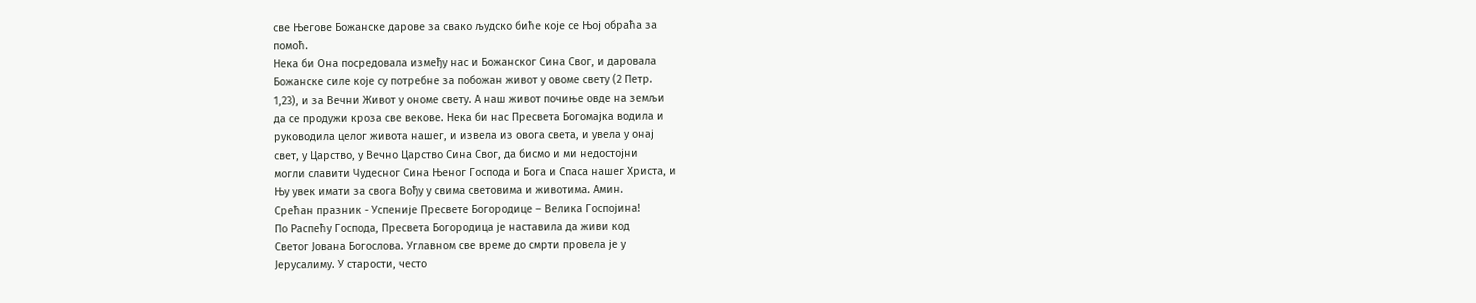све Његове Божанске дарове за свако људско биће које се Њој обраћа за
помоћ.
Нека би Она посредовала између нас и Божанског Сина Свог, и даровала
Божанске силе које су потребне за побожан живот у овоме свету (2 Петр.
1,23), и за Вечни Живот у ономе свету. А наш живот почиње овде на земљи
да се продужи кроза све векове. Нека би нас Пресвета Богомајка водила и
руководила целог живота нашег, и извела из овога света, и увела у онај
свет, у Царство, у Вечно Царство Сина Свог, да бисмо и ми недостојни
могли славити Чудесног Сина Њеног Господа и Бога и Спаса нашег Христа, и
Њу увек имати за свога Вођу у свима световима и животима. Амин.
Срећан празник - Успеније Пресвете Богородице – Велика Госпојина!
По Распећу Господа, Пресвета Богородица је наставила да живи код
Светог Јована Богослова. Углавном све време до смрти провела је у
Јерусалиму. У старости, често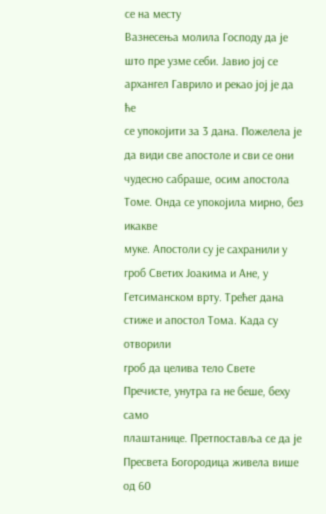се на месту
Вазнесења молила Господу да је
што пре узме себи. Јавио јој се архангел Гаврило и рекао јој је да ће
се упокојити за 3 дана. Пожелела је да види све апостоле и сви се они
чудесно сабраше, осим апостола Томе. Онда се упокојила мирно, без икакве
муке. Апостоли су је сахранили у гроб Светих Јоакима и Ане, у
Гетсиманском врту. Трећег дана стиже и апостол Тома. Када су отворили
гроб да целива тело Свете Пречисте, унутра га не беше, беху само
плаштанице. Претпоставља се да је Пресвета Богородица живела више од 60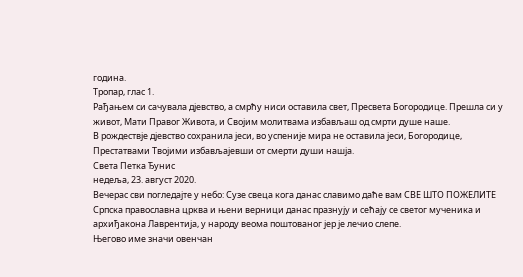година.
Тропар, глас 1.
Рађањем си сачувала дјевство, а смрћу ниси оставила свет, Пресвета Богородице. Прешла си у живот, Мати Правог Живота, и Својим молитвама избављаш од смрти душе наше.
В рождествје дјевство сохранила јеси, во успеније мира не оставила јеси, Богородице, Престатвами Твојими избављајевши от смерти души нашја.
Света Петка Ђунис
недеља, 23. август 2020.
Вечерас сви погледајте у небо: Сузе свеца кога данас славимо даће вам СВЕ ШТО ПОЖЕЛИТЕ
Српска православна црква и њени верници данас празнују и сећају се светог мученика и архиђакона Лаврентија, у народу веома поштованог јер је лечио слепе.
Његово име значи овенчан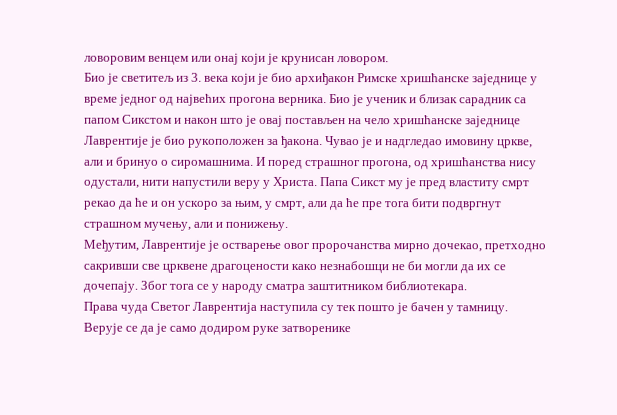ловоровим венцем или онај који је крунисан ловором.
Био је светитељ из 3. века који је био архиђакон Римске хришћанске заједнице у време једног од највећих прогона верника. Био је ученик и близак сарадник са папом Сикстом и након што је овај постављен на чело хришћанске заједнице Лаврентије је био рукоположен за ђакона. Чувао је и надгледао имовину цркве, али и бринуо о сиромашнима. И поред страшног прогона, од хришћанства нису одустали, нити напустили веру у Христа. Папа Сикст му је пред властиту смрт рекао да ће и он ускоро за њим, у смрт, али да ће пре тога бити подвргнут страшном мучењу, али и понижењу.
Међутим, Лаврентије је остварење овог пророчанства мирно дочекао, претходно сакривши све црквене драгоцености како незнабошци не би могли да их се дочепају. Због тога се у народу сматра заштитником библиотекара.
Права чуда Светог Лаврентија наступила су тек пошто је бачен у тамницу. Верује се да је само додиром руке затворенике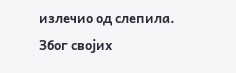излечио од слепила. Због својих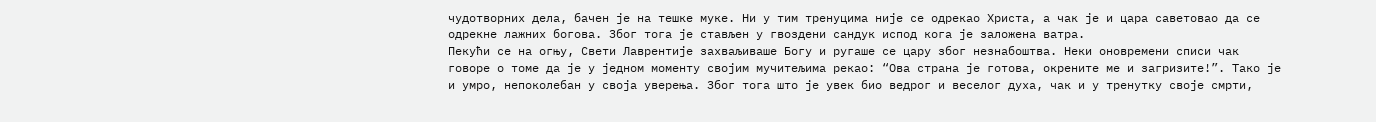чудотворних дела, бачен је на тешке муке. Ни у тим тренуцима није се одрекао Христа, а чак је и цара саветовао да се одрекне лажних богова. Због тога је стављен у гвоздени сандук испод кога је заложена ватра.
Пекући се на огњу, Свети Лаврентије захваљиваше Богу и ругаше се цару због незнабоштва. Неки оновремени списи чак говоре о томе да је у једном моменту својим мучитељима рекао: “Ова страна је готова, окрените ме и загризите!”. Тако је и умро, непоколебан у своја уверења. Због тога што је увек био ведрог и веселог духа, чак и у тренутку своје смрти,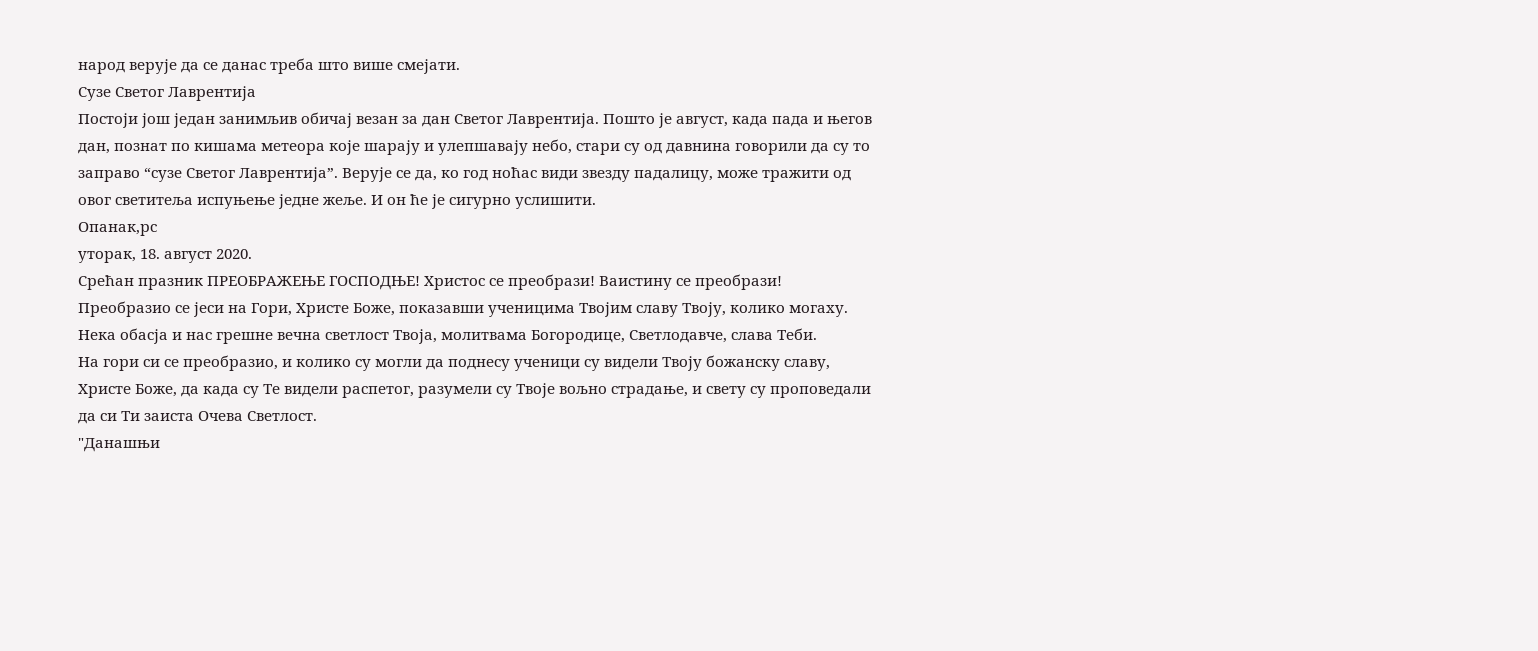народ верује да се данас треба што више смејати.
Сузе Светог Лаврентија
Постоји још један занимљив обичај везан за дан Светог Лаврентија. Пошто је август, када пада и његов дан, познат по кишама метеора које шарају и улепшавају небо, стари су од давнина говорили да су то заправо “сузе Светог Лаврентија”. Верује се да, ко год ноћас види звезду падалицу, може тражити од овог светитеља испуњење једне жеље. И он ће је сигурно услишити.
Опанак,рс
уторак, 18. август 2020.
Срећан празник ПРЕОБРАЖЕЊЕ ГОСПОДЊЕ! Христос се преобрази! Ваистину се преобрази!
Преобразио се јеси на Гори, Христе Боже, показавши ученицима Твојим славу Твоју, колико могаху. Нека обасја и нас грешне вечна светлост Твоја, молитвама Богородице, Светлодавче, слава Теби.
На гори си се преобразио, и колико су могли да поднесу ученици су видели Твоју божанску славу, Христе Боже, да када су Те видели распетог, разумели су Твоје вољно страдање, и свету су проповедали да си Ти заиста Очева Светлост.
"Данашњи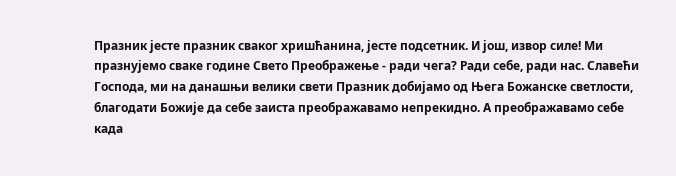Празник јесте празник сваког хришћанина, јесте подсетник. И још, извор силе! Ми празнујемо сваке године Свето Преображење - ради чега? Ради себе, ради нас. Славећи Господа, ми на данашњи велики свети Празник добијамо од Њега Божанске светлости, благодати Божије да себе заиста преображавамо непрекидно. А преображавамо себе када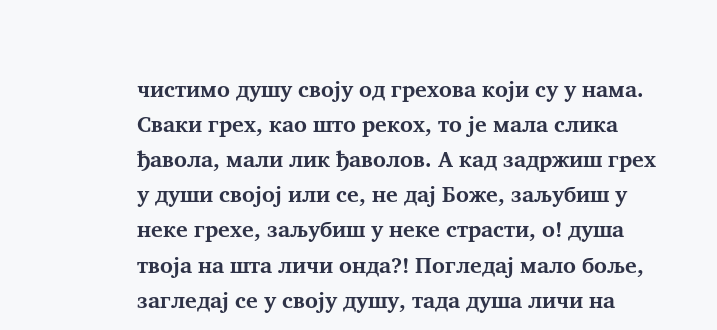чистимо душу своју од грехова који су у нама. Сваки грех, као што рекох, то је мала слика ђавола, мали лик ђаволов. А кад задржиш грех у души својој или се, не дај Боже, заљубиш у неке грехе, заљубиш у неке страсти, о! душа твоја на шта личи онда?! Погледај мало боље, загледај се у своју душу, тада душа личи на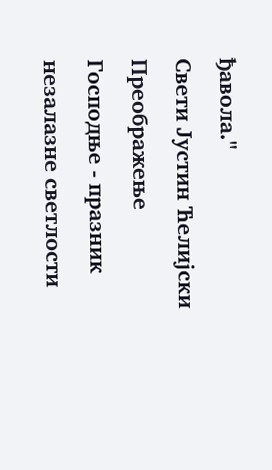ђавола."
Свети Јустин Ћелијски
Преображење Господње - празник незалазне светлости